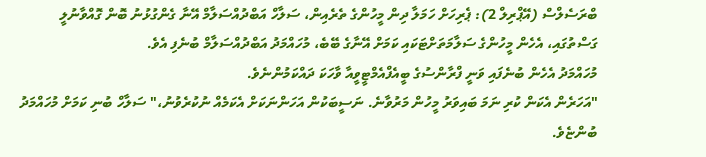ބްރަސެލްސް (އޭޕްރިލް 2): ޕެރިހަށް ހަމަލާ ދިން މީހުންގެ ތެރެއިން، ސަލާހް އަބްދުއްސަލާމް އޭނާ ގެންގުޅުނު ބޮން ގޮއްވާނުލީ ގަސްތުގައި، އެހެން މީހުންގެ ސަލާމަތަށްޓަކައި ކަމަށް އޭނާގެ ބޭބެ، މުހައްމަދު އަބްދުއްސަލާމް ބުނެފި އެވެ.
މުހައްމަދު އެހެން ބުނެފައި ވަނީ ފްރާންސުގެ ބީއެފްއެމްޓީވީއާ ވާހަކަ ދައްކަމުންނެވެ.
"އަހަރެން އެކަން ކުރި ނަމަ ބައިވަރު މީހުން މަރުވާނެ. ނަސީބަކުން އަހަންނަކަށް އެކަމެއް ނުކުރެވުނު،" ސަލާހް ބުނި ކަމަށް މުހައްމަދު ބުންޏެވެ.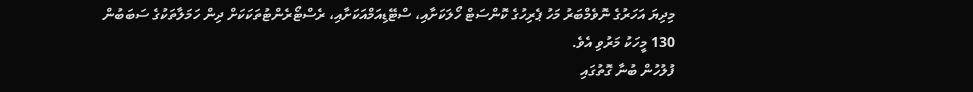މިދިޔަ އަހަރުގެ ނޮވެމްބަރު މަހު ޕެރިހުގެ ކޮންސަޓް ހޯލަކަށާއި، ސްޓޭޑިއަމްއަކަށާއި، ރެސްޓޯރެންޓުތަކަކަށް ދިން ހަމަލާތަކުގެ ސަބަބުން 130 މީހަކު މަރުވި އެވެ.
ފުލުހުން ބުނާ ގޮތުގައި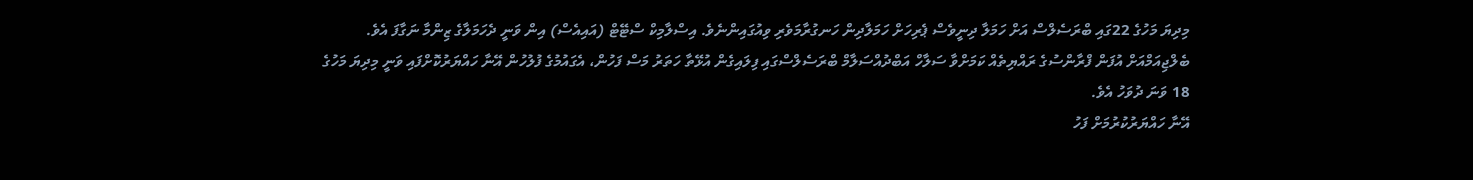މިދިޔަ މަހުގެ 22ގައި ބްރަސެލްސް އަށް ހަމަލާ ދިނީވެސް ޕެރިހަށް ހަމަލާދިން ހަނގުރާމަވެރި ވިއުގައިންނެވެ. އިސްލާމިކް ސްޓޭޓް (އައިއެސް) އިން ވަނީ ދެހަމަލާގެ ޒިންމާ ނަގާފަ އެވެ.
ބެލްޖިއަމްއަށް އުފަން ފްރާންސުގެ ރައްޔިތެއް ކަމަށްވާ ސަލާހް އަބްދުއްސަލާމް ބްރަސެލްސްގައި ފިލައިގެން އުޅޭތާ ހަތަރު މަސް ފަހުން، އެގައުމުގެ ފުލުހުން އޭނާ ހައްޔަރުކޮށްފައި ވަނީ މިދިޔަ މަހުގެ 18 ވަނަ ދުވަހު އެވެ.
އޭނާ ހައްޔަރުކުރުމަށް ފަހު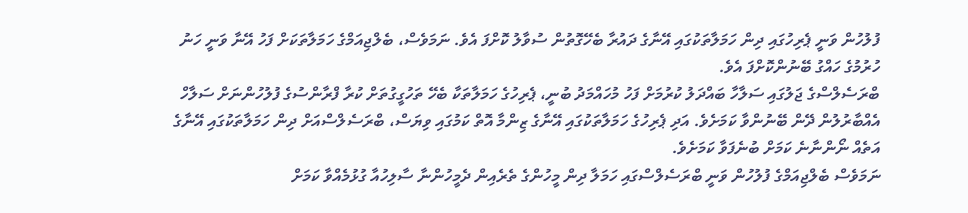ފުލުހުން ވަނީ ޕެރިހުގައި ދިން ހަމަލާތަކުގައި އޭނާގެ ދައުރާ ބެހޭގޮތުން ސުވާލު ކޮށްފަ އެވެ. ނަމަވެސް، ބެލްޖިއަމްގެ ހަމަލާތަކަށް ފަހު އޭނާ ވަނީ ހަނު ހުރުމުގެ ހައްގު ބޭނުންކޮށްފަ އެވެ.
ބްރަސެލްސްގެ ޖަލުގައި ސަލާހާ ބައްދަލު ކުރުމަށް ފަހު މުހައްމަދު ބުނީ، ޕެރިހުގެ ހަމަލާތަކާ ބެހޭ ތަހުގީގުތަށް ކުރާ ފްރާންސުގެ ފުލުހުންނަށް ސަލާހް އެއްބާރުލުން ދޭން ބޭނުންވާ ކަމަށެވެ. އަދި ޕެރިހުގެ ހަމަލާތަކުގައި އޭނާގެ ޒިންމާ އޮތް ކަމުގައި ވިޔަސް، ބްރަސެލްސްއަށް ދިން ހަމަލާތަކުގައި އޭނާގެ އަތެއް ނޯންނާނެ ކަމަށް ބުނެފަވާ ކަމަށެވެ.
ނަމަވެސް ބެލްޖިއަމްގެ ފުލުހުން ވަނީ ބްރަސެލްސްގައި ހަމަލާ ދިން މީހުންގެ ތެރެއިން ދެމީހުންނާ ސާލިހުއާ ގުޅުމެއްވާ ކަމަށް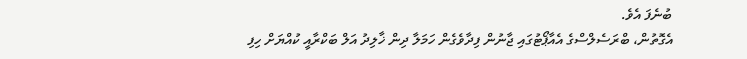ބުނެފަ އެވެ.
އެގޮތުން، ބްރަސެލްސްގެ އެއާޕޯޓުގައި ޖާނުން ފިދާވެގެން ހަމަލާ ދިން ޚާލިދު އަލް ބަކްރާއީ ކުއްޔަށް ހިފި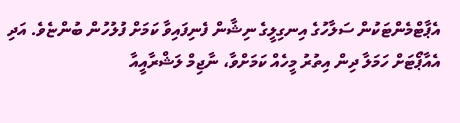އެޕާޓްމެންޓަކުން ސަލާހުގެ އިނގިލީގެ ނިޝާން ފެނިފައިވާ ކަމަށް ފުލުހުން ބުންޏެވެ. އަދި އެއާޕޯޓަށް ހަމަލާ ދިން އިތުރު މީހެއް ކަމަށްވާ، ނާޖިމް ލަޝްރާއީއާ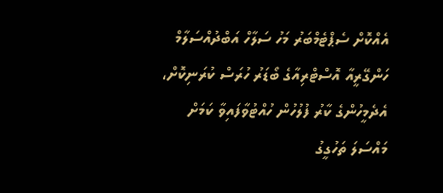އެއްކޮށް ސެޕްޓެމްބަރު މަހު ސަލާހް އަބްދުއްސަލާމް ހަންގޭރީއާ އޮސްޓްރިއާގެ ބޯޑަރު ހުރަސް ކުރަނިކޮށް، އެދެމީހުންގެ ކާރު ފުލުހުން ހުއްޓުވާފައިވާ ކަމަށް މައްސަލަ ތަހުގީގު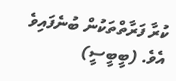ކުރާ ފަރާތްތަކުން ބުނެފައިވެ އެވެ. (ބީބީސީ)